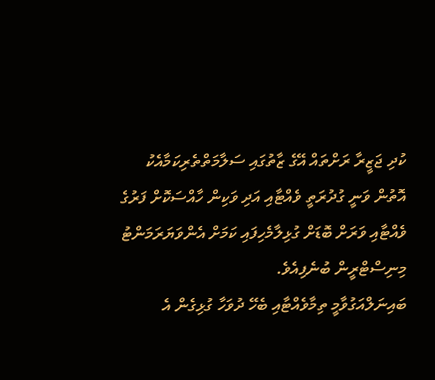ކުދި ޖަޒީރާ ރަށްތައް އޭގެ ޒާތުގައި ސަލާމަތްތެރިކަމާއެކު އޮތުން ވަނީ ގުދުރަތީ ވެއްޓާއި އަދި ވަކިން ހާއްސަކޮށް ފަރުގެ ވެއްޓާއި ވަރަށް ބޮޑަށް ގުޅިލާމެހިފައި ކަމަށް އެންވަޔަރަމަންޓު މިނިސްޓްރީން ބުނެފިއެވެ.
ބައިނަލްއަގުވާމީ ތިމާވެއްޓާއި ބެހޭ ދުވަހާ ގުޅިގެން އެ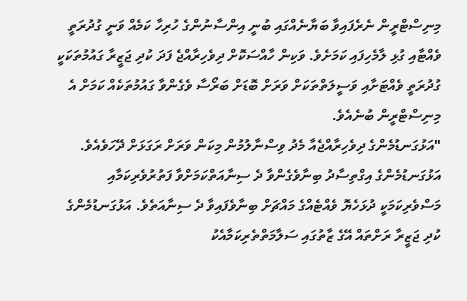މިނިސްޓްރީން ނެރެފައިވާ ބަޔާނެއްގައި ބުނީ އިންސާނުންގެ ހުރިހާ ކަމެއް ވަނީ ގުދުރަތީ ވެއްޓާއި ގުޅި ލާމެހިފައި ކަމަށެވެ. ވަކިން ހާއްސަކޮށް ދިވެހިރާއްޖެ ފަދަ ކުދި ޖަޒީރާ ގައުމުތަކަކީ ގުދުރަތީ ވެއްޓަށާއި ވަސީލަތްތަކަށް ވަރަށް ބޮޑަށް ބަރޯސާ ވެގެންވާ ގައުމުތަކެއް ކަމަށް އެ މިނިސްޓްރީން ބުނެއެވެ.
"އަޅުގަނޑުމެންގެ ދިވެހިރާއްޖެއާ މެދު ވިސްނާލުމުން މިކަން ވަރަށް ރަގަޅަށް ދޭހަވެއެވެ. އަޅުގަނޑުމެންގެ އިގްތިސާދު ބިނާވެގެންވާ ދެ ސިނާއަތްކަމަށްވާ ފަތުރުވެރިކަމާއި މަސްވެރިކަމަކީ ދުޅަހެޔޮ ވެއްޓެއްގެ މައްޗަށް ބިނާވެފައިވާ ދެ ސިނާއަތެވެ. އަޅުގަނޑުމެންގެ ކުދި ޖަޒީރާ ރަށްތައް އޭގެ ޒާތުގައި ސަލާމަތްތެރިކަމާއެކު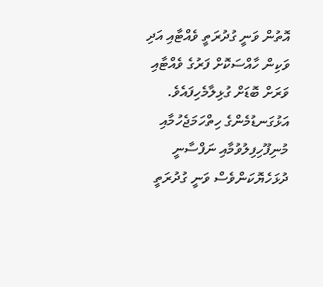އޮތުން ވަނީ ގުދުރަތީ ވެއްޓާއި އަދި ވަކިން ހާއްސަކޮށް ފަރުގެ ވެއްޓާއި ވަރަށް ބޮޑަށް ގުޅިލާމެހިފައެވެ. އަޅުގަނޑުމެންގެ ހިތްހަމަޖެހުމާއި މުނިފޫހިފިލުވުމާއި ނަފްސާނީ ދުޅަހެޔޮކަންވެސް ވަނީ ގުދުރަތީ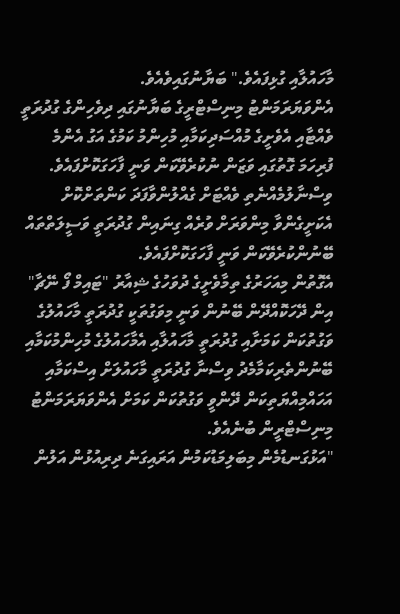މާހައުލާއި ގުޅިފައެވެ." ބަޔާނުގައިވެއެވެ.
އެންވަޔަރަމަންޓު މިނިސްޓްރީގެ ބަޔާނުގައި ދިވެހިންގެ ގުދުރަތީ ވެއްޓާއި އެވެށީގެ މުއްސަދިކަމާއި މުހިންމު ކަމުގެ އަގު އެންމެ ފުރިހަމަ ގޮތުގައި ވަޒަން ނުކުރެވޭކަން ވަނީ ފާހަގަކޮށްފައެވެ. ވިސްނާލުމެއްނެތި ވެއްޓަށް ގެއްލުންވާފަދަ ކަންތަށްކޮށް އެކަށީގެންވާ މިންވަރަށް ވުރެއް ގިނައިން ގުދުރަތީ ވަސީލަތްތައް ބޭނުންކުރެވޭކަން ވަނީ ފާހަގަކޮށްފައެވެ.
އެގޮތުން މިއަހަރުގެ ތިމާވެށީގެ ދުވަހުގެ ޝިއާރު "ޓައިމް ފޯ ނޭޗާ" އިން ދޭހަކޮއްދޭން ބޭނުން ވަނީ މިވަގުތަކީ ގުދުރަތީ މާހައުލުގެ ވަގުތުކަން ކަމަށާއި ގުދުރަތީ މާހައުލާއި އެމާހައުލުގެ މުހިންމުކަމާއި ބޭނުންތެރިކަމާމެދު ވިސްނާ ގުދުރަތީ މާހައުލަށް އިސްކަމާއި އަހައްމިއްޔަތިކަން ދޭންވީ ވަގުތުކަން ކަމަށް އެންވަޔަރަމަންޓު މިނިސްޓްރީން ބުނެއެވެ.
"އަޅުގަނޑުމެން މިބަލިމަޑުކަމުން އަރައިގަނެ ދިރިއުޅުން އަލުން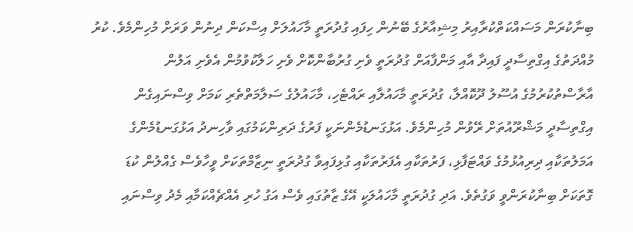ބިނާކުރަން މަސައްކަތްކުރާއިރު މިޝިއާރުގެ ބޭނުން ހިފައި ގުދުރަތީ މާހައުލަށް އިސްކަން ދިނުން ވަރަށް މުހިންމެވެ. ކުރު މުއްދަތުގެ އިގްތިސާދީ ފައިދާ އާއި މަންފާއަށް ގުދުރަތީ ވެށި ގުރުބާންކޮށް ވެށި ހަލާކުވުމުން އެވެށި އަލުން އާރާސްތުކުރުމުގެ އުސޫލު ދޫކޮއްލާ، ގުދުރަތީ މާހައުލާއި ރައްޓެހި، މާހައުލުގެ ސަލާމަތްތެރި ކަމަށް ވިސްނައިގެން އިގްތިސާދީ މަޝްރޫއުތަށް ރޭވުން މުހިންމެވެ. އަޅުގަނޑުމެންނަކީ ފަރުގެ ދަރިންކަމުގައި ވާހިނދު އަޅުގަނޑުމެންގެ އަމަލުތަކާއި ދިރިއުޅުމުގެ ވައްޓަފާޅި، ފަރުތަކާއި އެފަރުތަކާއި ގުޅިފައިވާ ގުދުރަތީ ނިޒާމްތަކަށް ވީހާވެސް ގެއްލުން ކުޑަ ގޮތަކަށް ބިނާކުރަންވީ ވަގުތެވެ. އަދި ގުދުރަތީ މާހައުލަކީ އޭގެ ޒާތުގައި ވެސް އަގު ހުރި އެއްޗެއްކަމާއި މެދު ވިސްނައި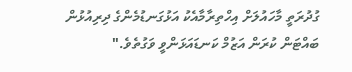ގުދުރަތީ މާހައުލަށް އިހްތިރާމާއެކު އަޅުގަނޑުމެންގެ ދިރިއުޅުން ބައްޓަން ކުރަން އަޒުމް ކަނޑައަޅަންވީ ވަގުތެވެ."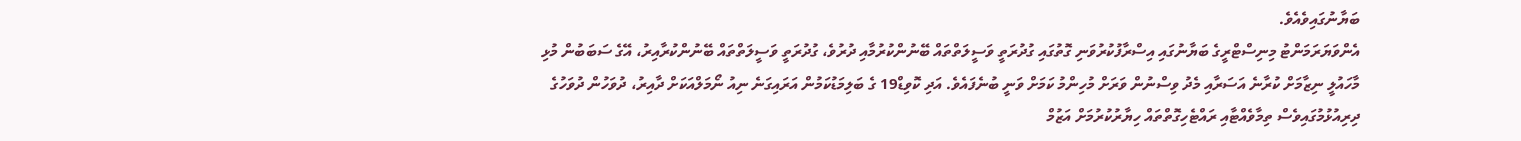ބަޔާނުގައިވެއެވެ.
އެންވަޔަރަމަންޓު މިނިސްޓްރީގެ ބަޔާނުގައި އިސްރާފުކުރުވަނި ގޮތުގައި ގުދުރަތީ ވަސީލަތްތައް ބޭނުންކުރުމާއި ދުރުވެ، ގުދުރަތީ ވަސީލަތްތައް ބޭނުންކުރާއިރު، އޭގެ ސަބަބުން މުޅި މާހައުލީ ނިޒާމަށް ކުރާނެ އަސަރާއި މެދު ވިސްނުން ވަރަށް މުހިންމު ކަމަށް ވަނީ ބުނެފައެވެ. އަދި ކޮވިޑް19 ގެ ބަލިމަޑުކަމުން އަރައިގަނެ ނިއު ނޯމަލްއަކަށް ދާއިރު، ދުވަހުން ދުވަހުގެ ދިރިއުޅުމުގައިވެސް ތިމާވެއްޓާއި ރައްޓެހިގޮތްތައް ހިޔާރުކުރުމަށް އަޒުމް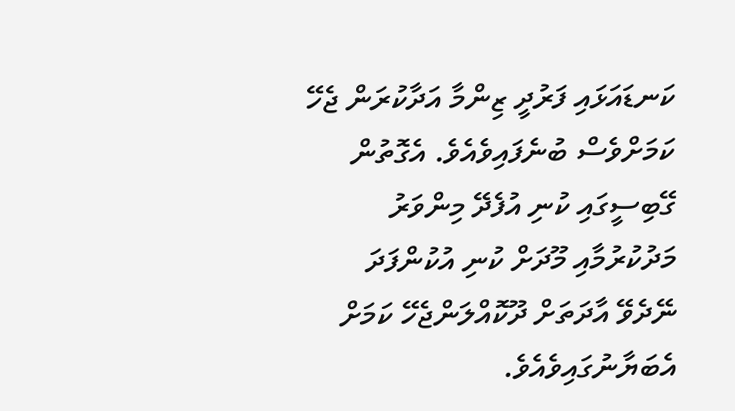ކަނޑައަޅައި ފަރުދީ ޒިންމާ އަދާކުރަން ޖެހޭ ކަމަށްވެސް ބުނެފައިވެއެވެ. އެގޮތުން ގޭބިސީގައި ކުނި އުފެދޭ މިންވަރު މަދުކުރުމާއި މޫދަށް ކުނި އުކުންފަދަ ނޭދެވޭ އާދަތަށް ދޫކޮއްލަންޖެހޭ ކަމަށް އެބަޔާނުގައިވެއެވެ.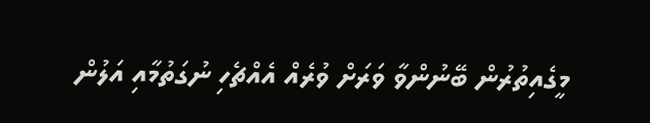މީގެއިތުރުން ބޭނުންވާ ވަރަށް ވުރެއް އެއްޗެހި ނުގަތުމާއި އަލުން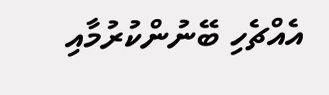އެއްޗެހި ބޭނުންކުރުމާއި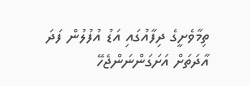ތިމާވެށީގެ ދިފާއުގައި އަޑު އުފުލުން ފަދަ އާދަތަށް އަށަގަންނަންޖެހޭ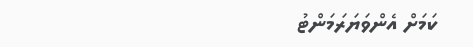ކަމަށް އެންވަޔަރަމަންޓު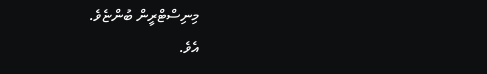މިނިސްޓްރީން ބުންޏެވެ.
އެވެ.